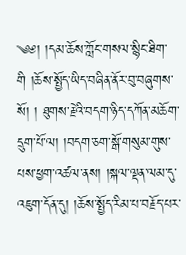༄༅། །དམ་ཆོས་ཀློང་གསལ་སྙིང་ཐིག་གི །ཆོས་སྤྱོད་ཡིད་བཞིན་ནོར་བུ་བཞུགས་སོ། ། ཐུགས་རྗེའི་བདག་ཉིད་དཀོན་མཆོག་དྲུག་པོ་ལ། །བདག་ཅག་སྒོ་གསུམ་གུས་པས་ཕྱག་འཚལ་ནས། །སྐལ་ལྡན་ལམ་དུ་འཇུག་དོན་དུ། །ཆོས་སྤྱོད་རིམ་པ་བརྗོད་པར་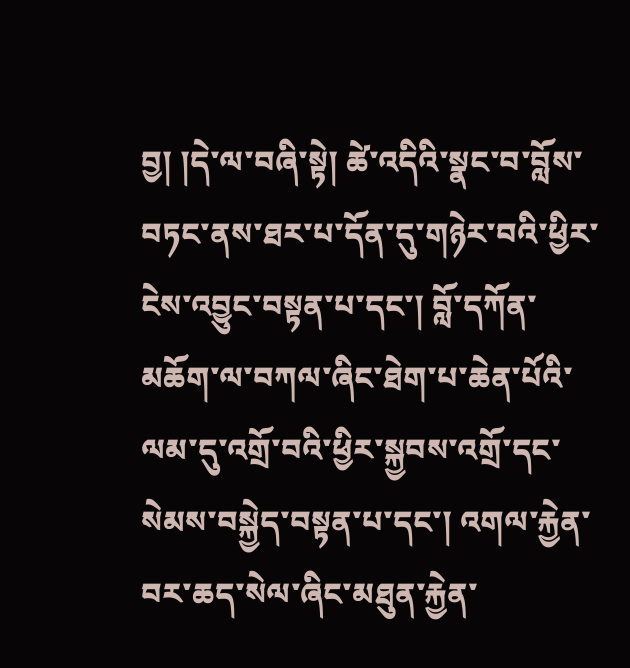བྱ། །དེ་ལ་བཞི་སྟེ། ཚེ་འདིའི་སྣང་བ་བློས་བཏང་ནས་ཐར་པ་དོན་དུ་གཉེར་བའི་ཕྱིར་ངེས་འབྱུང་བསྟན་པ་དང་། བློ་དཀོན་མཆོག་ལ་བཀལ་ཞིང་ཐེག་པ་ཆེན་པོའི་ལམ་དུ་འགྲོ་བའི་ཕྱིར་སྐྱབས་འགྲོ་དང་སེམས་བསྐྱེད་བསྟན་པ་དང་། འགལ་རྐྱེན་བར་ཆད་སེལ་ཞིང་མཐུན་རྐྱེན་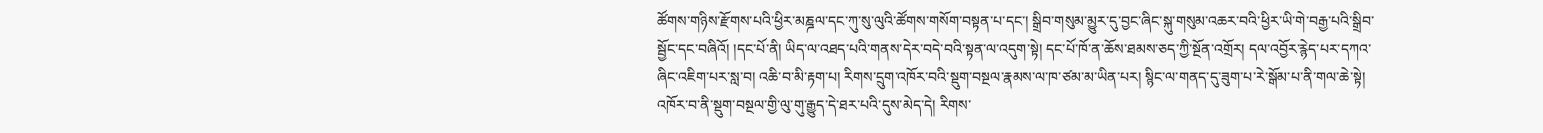ཚོགས་གཉིས་རྫོགས་པའི་ཕྱིར་མཎྜལ་དང་ཀུ་སུ་ལུའི་ཚོགས་གསོག་བསྟན་པ་དང་། སྒྲིབ་གསུམ་མྱུར་དུ་བྱང་ཞིང་སྐུ་གསུམ་འཆར་བའི་ཕྱིར་ཡི་གེ་བརྒྱ་པའི་སྒྲིབ་སྦྱོང་དང་བཞིའོ། །དང་པོ་ནི། ཡིད་ལ་འཐད་པའི་གནས་དེར་བདེ་བའི་སྟན་ལ་འདུག་སྟེ། དང་པོ་ཁོ་ན་ཆོས་ཐམས་ཅད་ཀྱི་སྔོན་འགྲོར། དལ་འབྱོར་རྙེད་པར་དཀའ་ཞིང་འཇིག་པར་སླ་བ། འཆི་བ་མི་རྟག་པ། རིགས་དྲུག་འཁོར་བའི་སྡུག་བསྔལ་རྣམས་ལ་ཁ་ཙམ་མ་ཡིན་པར། སྙིང་ལ་གནད་དུ་ཟུག་པ་རེ་སྒོམ་པ་ནི་གལ་ཆེ་སྟེ། འཁོར་བ་ནི་སྡུག་བསྔལ་གྱི་ལུ་གུ་རྒྱུད་དེ་ཐར་པའི་དུས་མེད་དེ། རིགས་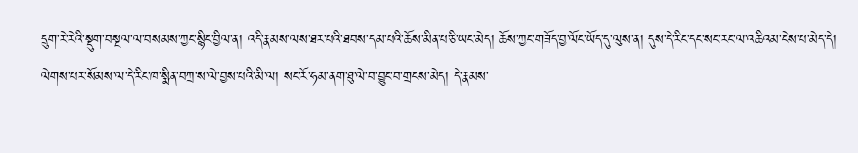དྲུག་རེ་རེའི་སྡུག་བསྔལ་ལ་བསམས་ཀྱང་སྙིང་བྱིལ་ན། འདི་རྣམས་ལས་ཐར་པའི་ཐབས་དམ་པའི་ཆོས་མིན་པ་ཅི་ཡང་མེད། ཆོས་ཀྱང་གཟོད་བྱ་ལོང་ཡོད་དུ་ལུས་ན། དུས་དེ་རིང་དང་སང་རང་ལ་འཆིའམ་ངེས་པ་མེད་དེ། ལེགས་པར་སོམས་ལ་དེ་རིང་ཁ་སྨིན་བཀྲ་ས་ལེ་བྱས་པའི་མི་ལ། སང་རོ་ཧམ་ནག་ཐུ་ལེ་བ་བྱུང་བ་གྲངས་མེད། དེ་རྣམས་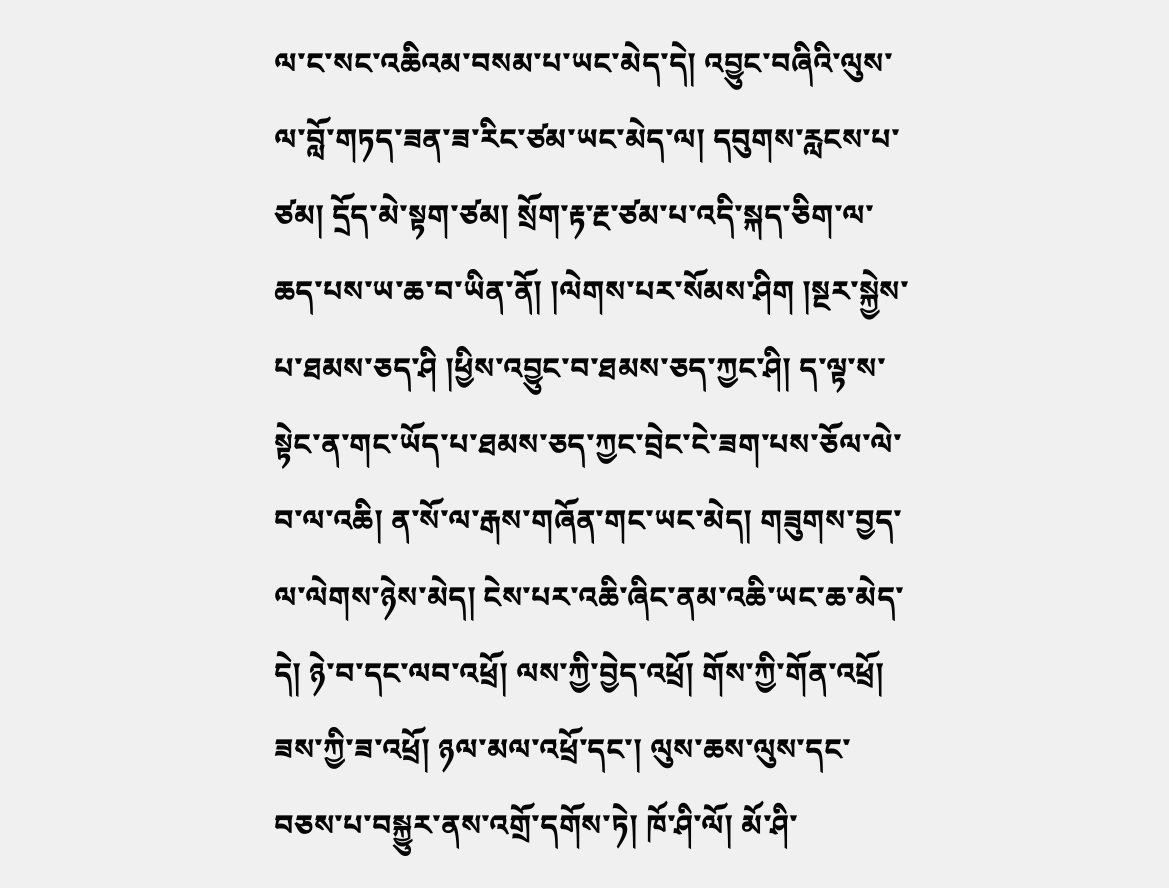ལ་ང་སང་འཆིའམ་བསམ་པ་ཡང་མེད་དེ། འབྱུང་བཞིའི་ལུས་ལ་བློ་གཏད་ཟན་ཟ་རིང་ཙམ་ཡང་མེད་ལ། དབུགས་རླངས་པ་ཙམ། དྲོད་མེ་སྟག་ཙམ། སྲོག་རྟ་རྔ་ཙམ་པ་འདི་སྐད་ཅིག་ལ་ཆད་པས་ཡ་ཆ་བ་ཡིན་ནོ། །ལེགས་པར་སོམས་ཤིག །སྔར་སྐྱེས་པ་ཐམས་ཅད་ཤི །ཕྱིས་འབྱུང་བ་ཐམས་ཅད་ཀྱང་ཤི། ད་ལྟ་ས་སྟེང་ན་གང་ཡོད་པ་ཐམས་ཅད་ཀྱང་བྲེང་ངེ་ཟག་པས་ཅོལ་ལེ་བ་ལ་འཆི། ན་སོ་ལ་རྒས་གཞོན་གང་ཡང་མེད། གཟུགས་བྱད་ལ་ལེགས་ཉེས་མེད། ངེས་པར་འཆི་ཞིང་ནམ་འཆི་ཡང་ཆ་མེད་དེ། ཉེ་བ་དང་ལབ་འཕྲོ། ལས་ཀྱི་བྱེད་འཕྲོ། གོས་ཀྱི་གོན་འཕྲོ། ཟས་ཀྱི་ཟ་འཕྲོ། ཉལ་མལ་འཕྲོ་དང་། ལུས་ཆས་ལུས་དང་བཅས་པ་བསྐྱུར་ནས་འགྲོ་དགོས་ཏེ། ཁོ་ཤི་ལོ། མོ་ཤི་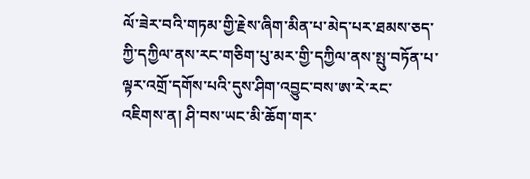ལོ་ཟེར་བའི་གཏམ་གྱི་རྗེས་ཞིག་མིན་པ་མེད་པར་ཐམས་ཅད་ཀྱི་དཀྱིལ་ནས་རང་གཅིག་པུ་མར་གྱི་དཀྱིལ་ནས་སྤུ་བཏོན་པ་ལྟར་འགྲོ་དགོས་པའི་དུས་ཤིག་འབྱུང་བས་ཨ་རེ་རང་འཇིགས་ན། ཤི་བས་ཡང་མི་ཆོག་གར་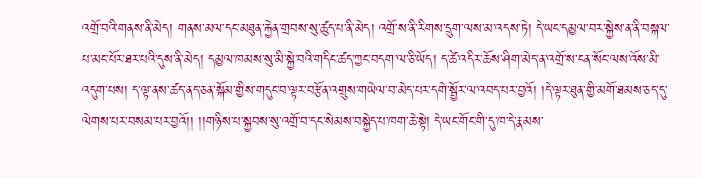འགྲོ་བའི་གནས་ནི་མེད། གནས་མལ་དང་མཐུན་རྐྱེན་གྲབས་སུ་ཚུད་པ་ནི་མེད། འགྲོ་ས་ནི་རིགས་དྲུག་ལས་མ་འདས་ཏེ། དེ་ཡང་དམྱལ་བར་སྐྱེས་ན་ནི་བསྐལ་པ་མང་པོར་ཐར་པའི་དུས་ནི་མེད། དམྱལ་ཁམས་སུ་མི་སྐྱེ་བའི་གདིང་ཚད་ཀྱང་བདག་ལ་ཅི་ཡོད། ད་ཚེ་འདིར་ཆོས་ཤིག་མེད་ན་འགྲོ་ས་ངན་སོང་ལས་འོས་མི་འདུག་པས། ད་ལྟ་ནས་ཚད་ནད་ཅན་སྐོམ་གྱིས་གདུང་བ་ལྟར་བརྩོན་འགྲུས་གཡེལ་བ་མེད་པར་དགེ་སྦྱོར་ལ་འབད་པར་བྱའོ། །དེ་ལྟར་ཐུན་གྱི་མགོ་ཐམས་ཅད་དུ་ལེགས་པར་བསམ་པར་བྱའོ།། །།གཉིས་པ་སྐྱབས་སུ་འགྲོ་བ་དང་སེམས་བསྐྱེད་པ་ཁག་ཆེ་སྟེ། དེ་ཡང་གོང་གི་དུ་ཁ་དེ་རྣམས་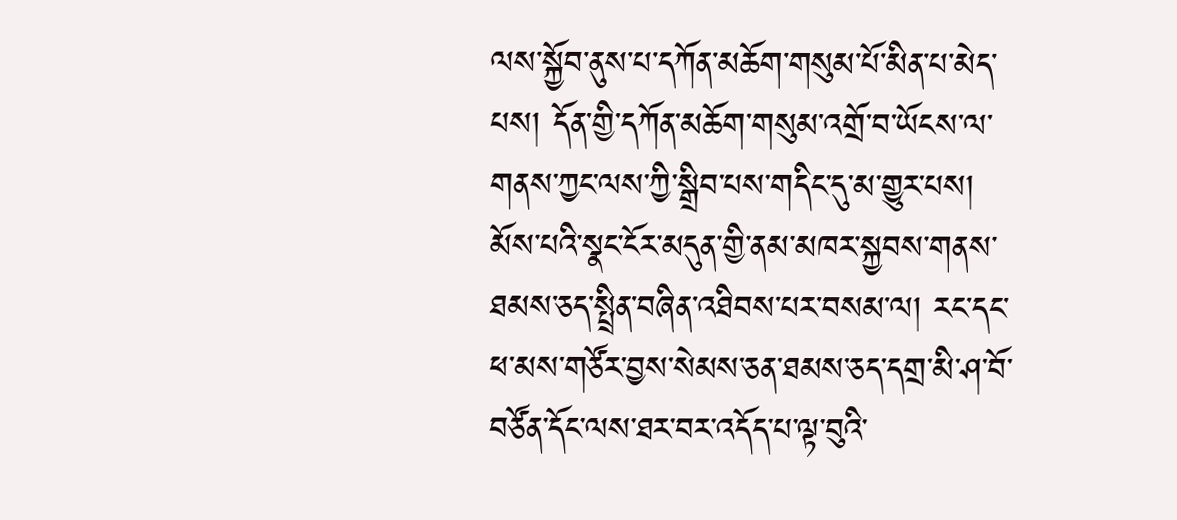ལས་སྐྱོབ་ནུས་པ་དཀོན་མཆོག་གསུམ་པོ་མིན་པ་མེད་པས། དོན་གྱི་དཀོན་མཆོག་གསུམ་འགྲོ་བ་ཡོངས་ལ་གནས་ཀྱང་ལས་ཀྱི་སྒྲིབ་པས་གདིང་དུ་མ་གྱུར་པས། མོས་པའི་སྣང་ངོར་མདུན་གྱི་ནམ་མཁར་སྐྱབས་གནས་ཐམས་ཅད་སྤྲིན་བཞིན་འཐིབས་པར་བསམ་ལ། རང་དང་ཕ་མས་གཙོར་བྱས་སེམས་ཅན་ཐམས་ཅད་དགྲ་མི་ཤ་བོ་བཙོན་དོང་ལས་ཐར་བར་འདོད་པ་ལྟ་བུའི་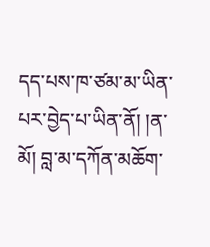དད་པས་ཁ་ཙམ་མ་ཡིན་པར་བྱེད་པ་ཡིན་ནོ། །ན་མོ། བླ་མ་དཀོན་མཆོག་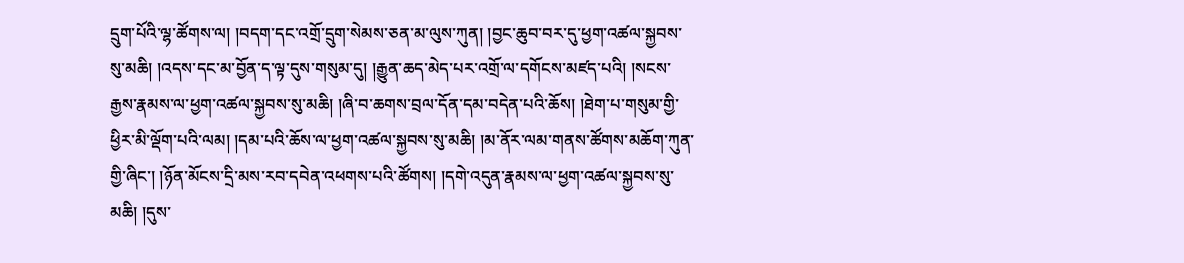དྲུག་པོའི་ལྷ་ཚོགས་ལ། །བདག་དང་འགྲོ་དྲུག་སེམས་ཅན་མ་ལུས་ཀུན། །བྱང་ཆུབ་བར་དུ་ཕྱག་འཚལ་སྐྱབས་སུ་མཆི། །འདས་དང་མ་བྱོན་ད་ལྟ་དུས་གསུམ་དུ། །རྒྱུན་ཆད་མེད་པར་འགྲོ་ལ་དགོངས་མཛད་པའི། །སངས་རྒྱས་རྣམས་ལ་ཕྱག་འཚལ་སྐྱབས་སུ་མཆི། །ཞི་བ་ཆགས་བྲལ་དོན་དམ་བདེན་པའི་ཆོས། །ཐེག་པ་གསུམ་གྱི་ཕྱིར་མི་ལྡོག་པའི་ལམ། །དམ་པའི་ཆོས་ལ་ཕྱག་འཚལ་སྐྱབས་སུ་མཆི། །མ་ནོར་ལམ་གནས་ཚོགས་མཆོག་ཀུན་གྱི་ཞིང་། །ཉོན་མོངས་དྲི་མས་རབ་དབེན་འཕགས་པའི་ཚོགས། །དགེ་འདུན་རྣམས་ལ་ཕྱག་འཚལ་སྐྱབས་སུ་མཆི། །དུས་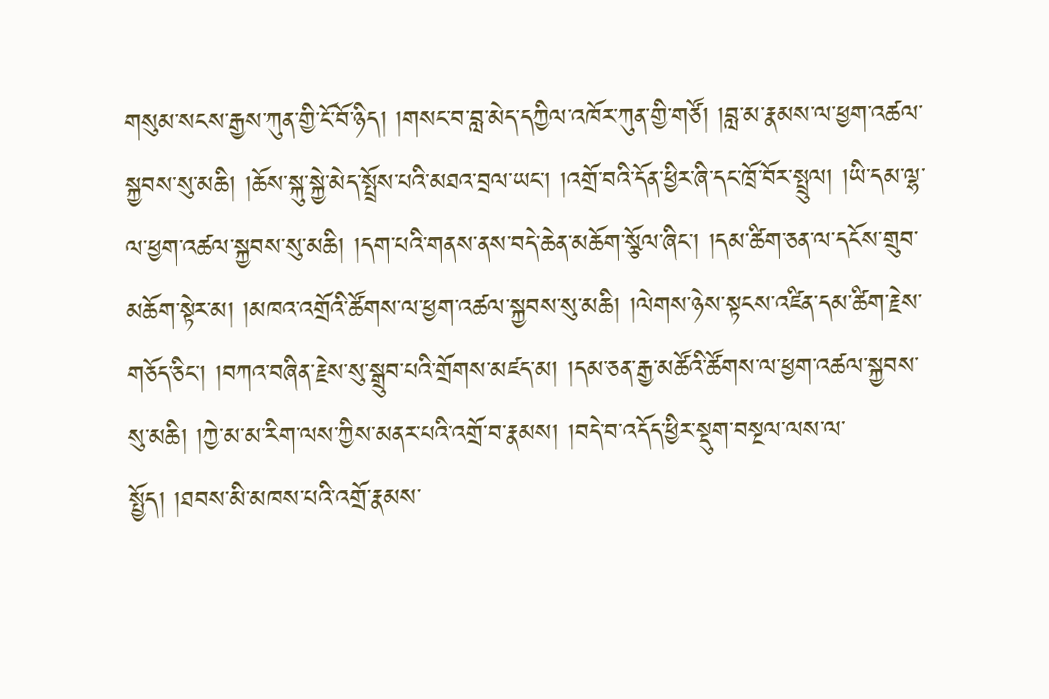གསུམ་སངས་རྒྱས་ཀུན་གྱི་ངོ་བོ་ཉིད། །གསང་བ་བླ་མེད་དཀྱིལ་འཁོར་ཀུན་གྱི་གཙོ། །བླ་མ་རྣམས་ལ་ཕྱག་འཚལ་སྐྱབས་སུ་མཆི། །ཆོས་སྐུ་སྐྱེ་མེད་སྤྲོས་པའི་མཐའ་བྲལ་ཡང་། །འགྲོ་བའི་དོན་ཕྱིར་ཞི་དང་ཁྲོ་བོར་སྤྲུལ། །ཡི་དམ་ལྷ་ལ་ཕྱག་འཚལ་སྐྱབས་སུ་མཆི། །དག་པའི་གནས་ནས་བདེ་ཆེན་མཆོག་སྩོལ་ཞིང་། །དམ་ཚིག་ཅན་ལ་དངོས་གྲུབ་མཆོག་སྟེར་མ། །མཁའ་འགྲོའི་ཚོགས་ལ་ཕྱག་འཚལ་སྐྱབས་སུ་མཆི། །ལེགས་ཉེས་སྟངས་འཛིན་དམ་ཚིག་རྗེས་གཅོད་ཅིང་། །བཀའ་བཞིན་རྗེས་སུ་སྒྲུབ་པའི་གྲོགས་མཛད་མ། །དམ་ཅན་རྒྱ་མཚོའི་ཚོགས་ལ་ཕྱག་འཚལ་སྐྱབས་སུ་མཆི། །ཀྱེ་མ་མ་རིག་ལས་ཀྱིས་མནར་པའི་འགྲོ་བ་རྣམས། །བདེ་བ་འདོད་ཕྱིར་སྡུག་བསྔལ་ལས་ལ་སྤྱོད། །ཐབས་མི་མཁས་པའི་འགྲོ་རྣམས་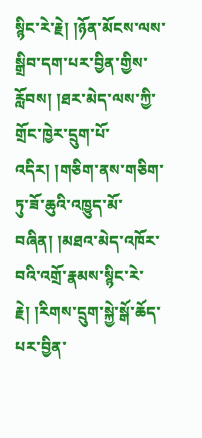སྙིང་རེ་རྗེ། །ཉོན་མོངས་ལས་སྒྲིབ་དག་པར་བྱིན་གྱིས་རློབས། །ཐར་མེད་ལས་ཀྱི་གྲོང་ཁྱེར་དྲུག་པོ་འདིར། །གཅིག་ནས་གཅིག་ཏུ་ཟོ་ཆུའི་འཁྱུད་མོ་བཞིན། །མཐའ་མེད་འཁོར་བའི་འགྲོ་རྣམས་སྙིང་རེ་རྗེ། །རིགས་དྲུག་སྐྱེ་སྒོ་ཆོད་པར་བྱིན་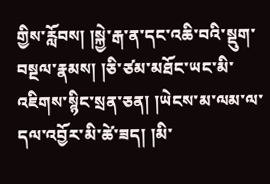གྱིས་རློབས། །སྐྱེ་རྒ་ན་དང་འཆི་བའི་སྡུག་བསྔལ་རྣམས། །ཅི་ཙམ་མཐོང་ཡང་མི་འཇིགས་སྙིང་སྲན་ཅན། །ཡེངས་མ་ལམ་ལ་དལ་འབྱོར་མི་ཚེ་ཟད། །མི་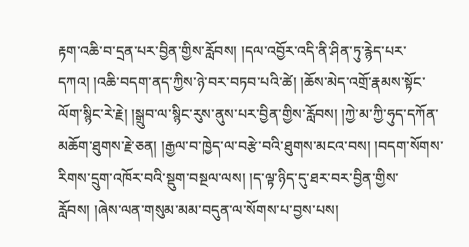རྟག་འཆི་བ་དྲན་པར་བྱིན་གྱིས་རློབས། །དལ་འབྱོར་འདི་ནི་ཤིན་ཏུ་རྙེད་པར་དཀའ། །འཆི་བདག་ནད་ཀྱིས་ཉེ་བར་བཏབ་པའི་ཚེ། །ཆོས་མེད་འགྲོ་རྣམས་སྟོང་ལོག་སྙིང་རེ་རྗེ། །སྒྲུབ་ལ་སྙིང་རུས་ནུས་པར་བྱིན་གྱིས་རློབས། །ཀྱེ་མ་ཀྱི་ཧུད་དཀོན་མཆོག་ཐུགས་རྗེ་ཅན། །རྒྱལ་བ་ཁྱེད་ལ་བརྩེ་བའི་ཐུགས་མངའ་བས། །བདག་སོགས་རིགས་དྲུག་འཁོར་བའི་སྡུག་བསྔལ་ལས། །ད་ལྟ་ཉིད་དུ་ཐར་བར་བྱིན་གྱིས་རློབས། །ཞེས་ལན་གསུམ་མམ་བདུན་ལ་སོགས་པ་བྱས་པས།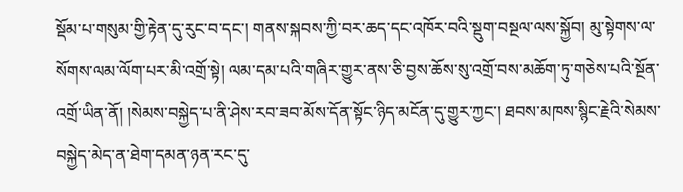སྡོམ་པ་གསུམ་གྱི་རྟེན་དུ་རུང་བ་དང་། གནས་སྐབས་ཀྱི་བར་ཆད་དང་འཁོར་བའི་སྡུག་བསྔལ་ལས་སྐྱོབ། མུ་སྟེགས་ལ་སོགས་ལམ་ལོག་པར་མི་འགྲོ་སྟེ། ལམ་དམ་པའི་གཞིར་གྱུར་ནས་ཅི་བྱས་ཆོས་སུ་འགྲོ་བས་མཆོག་ཏུ་གཅེས་པའི་སྔོན་འགྲོ་ཡིན་ནོ། །སེམས་བསྐྱེད་པ་ནི་ཤེས་རབ་ཟབ་མོས་དོན་སྟོང་ཉིད་མངོན་དུ་གྱུར་ཀྱང་། ཐབས་མཁས་སྙིང་རྗེའི་སེམས་བསྐྱེད་མེད་ན་ཐེག་དམན་ཉན་རང་དུ་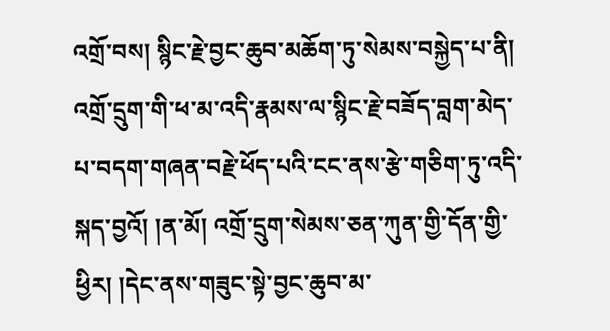འགྲོ་བས། སྙིང་རྗེ་བྱང་ཆུབ་མཆོག་ཏུ་སེམས་བསྐྱེད་པ་ནི། འགྲོ་དྲུག་གི་ཕ་མ་འདི་རྣམས་ལ་སྙིང་རྗེ་བཟོད་བླག་མེད་པ་བདག་གཞན་བརྗེ་ཕོད་པའི་ངང་ནས་རྩེ་གཅིག་ཏུ་འདི་སྐད་བྱའོ། །ན་མོ། འགྲོ་དྲུག་སེམས་ཅན་ཀུན་གྱི་དོན་གྱི་ཕྱིར། །དེང་ནས་གཟུང་སྟེ་བྱང་ཆུབ་མ་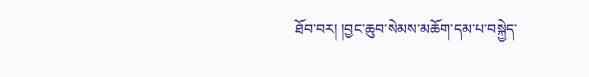ཐོབ་བར། །བྱང་ཆུབ་སེམས་མཆོག་དམ་པ་བསྐྱེད་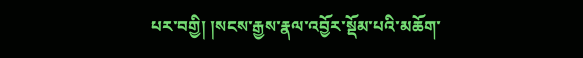པར་བགྱི། །སངས་རྒྱས་རྣལ་འབྱོར་སྡོམ་པའི་མཆོག་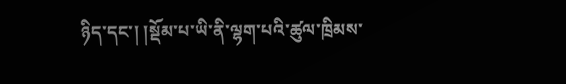ཉིད་དང་། །སྡོམ་པ་ཡི་ནི་ལྷག་པའི་ཚུལ་ཁྲིམས་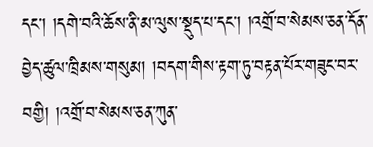དང་། །དགེ་བའི་ཆོས་ནི་མ་ལུས་སྡུད་པ་དང་། །འགྲོ་བ་སེམས་ཅན་དོན་བྱེད་ཚུལ་ཁྲིམས་གསུམ། །བདག་གིས་རྟག་ཏུ་བརྟན་པོར་གཟུང་བར་བགྱི། །འགྲོ་བ་སེམས་ཅན་ཀུན་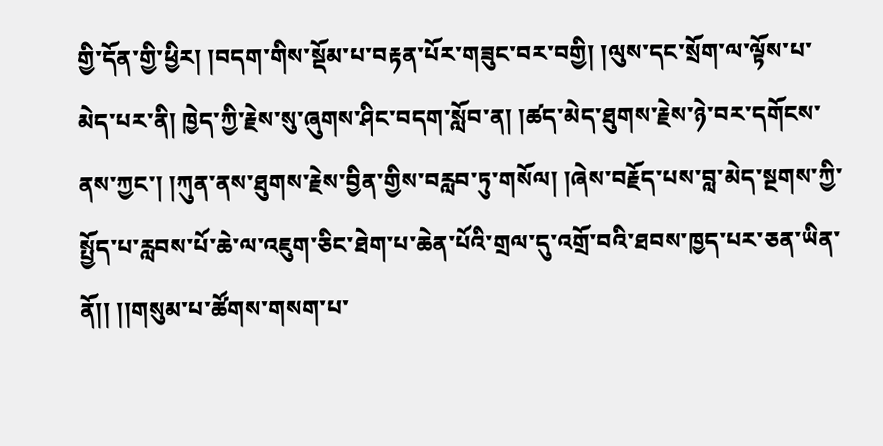གྱི་དོན་གྱི་ཕྱིར། །བདག་གིས་སྡོམ་པ་བརྟན་པོར་གཟུང་བར་བགྱི། །ལུས་དང་སྲོག་ལ་ལྟོས་པ་མེད་པར་ནི། ཁྱེད་ཀྱི་རྗེས་སུ་ཞུགས་ཤིང་བདག་སློབ་ན། །ཚད་མེད་ཐུགས་རྗེས་ཉེ་བར་དགོངས་ནས་ཀྱང་། །ཀུན་ནས་ཐུགས་རྗེས་བྱིན་གྱིས་བརླབ་ཏུ་གསོལ། །ཞེས་བརྗོད་པས་བླ་མེད་སྔགས་ཀྱི་སྤྱོད་པ་རླབས་པོ་ཆེ་ལ་འཇུག་ཅིང་ཐེག་པ་ཆེན་པོའི་གྲལ་དུ་འགྲོ་བའི་ཐབས་ཁྱད་པར་ཅན་ཡིན་ནོ།། །།གསུམ་པ་ཚོགས་གསག་པ་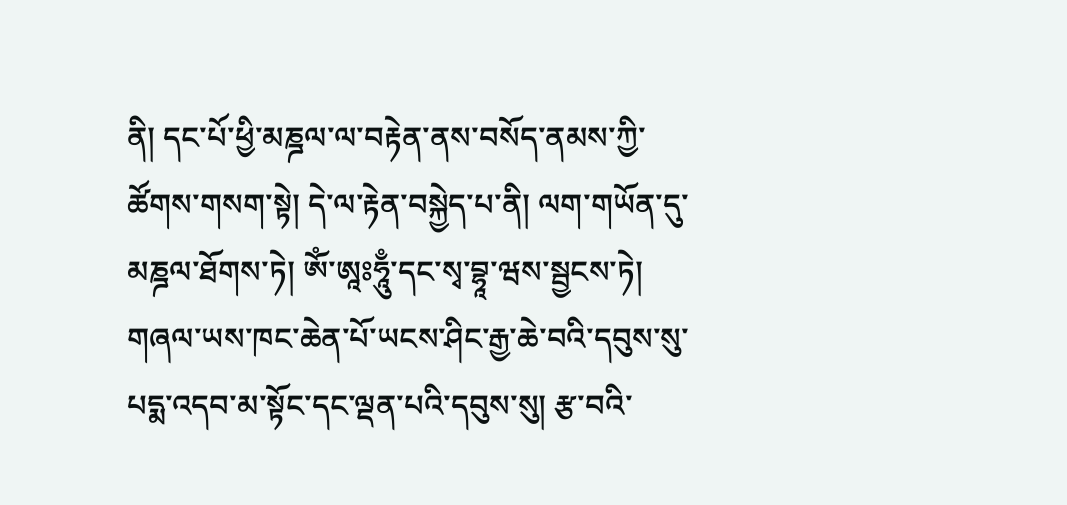ནི། དང་པོ་ཕྱི་མཎྜལ་ལ་བརྟེན་ནས་བསོད་ནམས་ཀྱི་ཚོགས་གསག་སྟེ། དེ་ལ་རྟེན་བསྐྱེད་པ་ནི། ལག་གཡོན་དུ་མཎྜལ་ཐོགས་ཏེ། ཨོཾ་ཨཱཿཧཱུྃ་དང་སྭ་བྷཱ་ཝས་སྦྱངས་ཏེ། གཞལ་ཡས་ཁང་ཆེན་པོ་ཡངས་ཤིང་རྒྱ་ཆེ་བའི་དབུས་སུ་པདྨ་འདབ་མ་སྟོང་དང་ལྡན་པའི་དབུས་སུ། རྩ་བའི་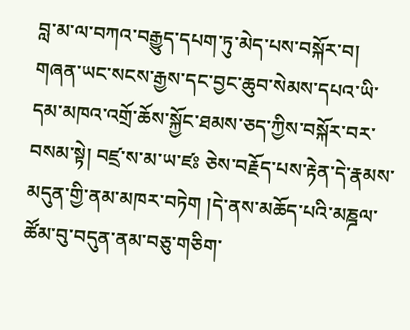བླ་མ་ལ་བཀའ་བརྒྱུད་དཔག་ཏུ་མེད་པས་བསྐོར་བ། གཞན་ཡང་སངས་རྒྱས་དང་བྱང་ཆུབ་སེམས་དཔའ་ཡི་དམ་མཁའ་འགྲོ་ཆོས་སྐྱོང་ཐམས་ཅད་ཀྱིས་བསྐོར་བར་བསམ་སྟེ། བཛྲ་ས་མ་ཡ་ཛཿ ཅེས་བརྗོད་པས་རྟེན་དེ་རྣམས་མདུན་གྱི་ནམ་མཁར་བཏེག །དེ་ནས་མཆོད་པའི་མཎྜལ་ཚོམ་བུ་བདུན་ནམ་བཅུ་གཅིག་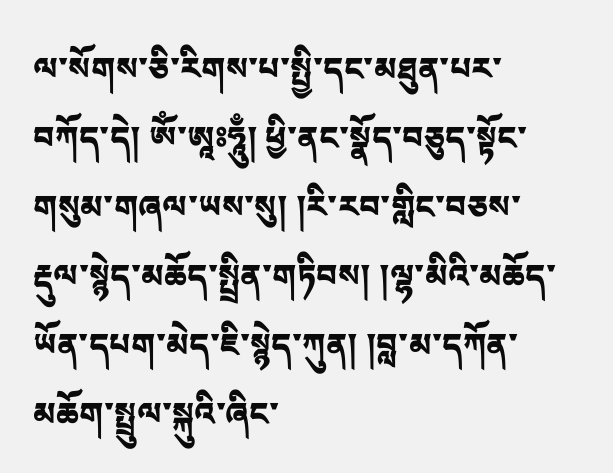ལ་སོགས་ཅི་རིགས་པ་སྤྱི་དང་མཐུན་པར་བཀོད་དེ། ཨོཾ་ཨཱཿཧཱུྃ། ཕྱི་ནང་སྣོད་བཅུད་སྟོང་གསུམ་གཞལ་ཡས་སུ། །རི་རབ་གླིང་བཅས་རྡུལ་སྙེད་མཆོད་སྤྲིན་གཏིབས། །ལྷ་མིའི་མཆོད་ཡོན་དཔག་མེད་ཇི་སྙེད་ཀུན། །བླ་མ་དཀོན་མཆོག་སྤྲུལ་སྐུའི་ཞིང་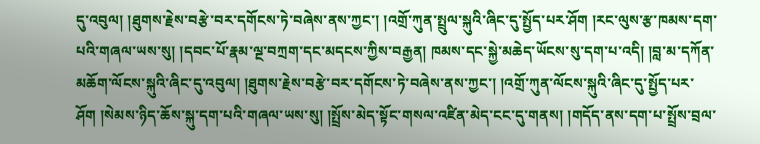དུ་འབུལ། །ཐུགས་རྗེས་བརྩེ་བར་དགོངས་ཏེ་བཞེས་ནས་ཀྱང་། །འགྲོ་ཀུན་སྤྲུལ་སྐུའི་ཞིང་དུ་སྤྱོད་པར་ཤོག །རང་ལུས་རྩ་ཁམས་དག་པའི་གཞལ་ཡས་སུ། །དབང་པོ་རྣམ་ལྔ་བཀྲག་དང་མདངས་ཀྱིས་བརྒྱན། ཁམས་དང་སྐྱེ་མཆེད་ཡོངས་སུ་དག་པ་འདི། །བླ་མ་དཀོན་མཆོག་ལོངས་སྐུའི་ཞིང་དུ་འབུལ། །ཐུགས་རྗེས་བརྩེ་བར་དགོངས་ཏེ་བཞེས་ནས་ཀྱང་། །འགྲོ་ཀུན་ལོངས་སྐུའི་ཞིང་དུ་སྤྱོད་པར་ཤོག །སེམས་ཉིད་ཆོས་སྐུ་དག་པའི་གཞལ་ཡས་སུ། །སྤྲོས་མེད་སྟོང་གསལ་འཛིན་མེད་ངང་དུ་གནས། །གདོད་ནས་དག་པ་སྤྲོས་བྲལ་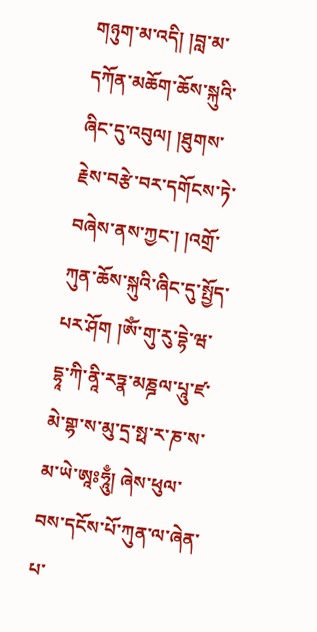གཉུག་མ་འདི། །བླ་མ་དཀོན་མཆོག་ཆོས་སྐུའི་ཞིང་དུ་འབུལ། །ཐུགས་རྗེས་བརྩེ་བར་དགོངས་ཏེ་བཞེས་ནས་ཀྱང་། །འགྲོ་ཀུན་ཆོས་སྐུའི་ཞིང་དུ་སྤྱོད་པར་ཤོག །ཨོཾ་གུ་རུ་དྷེ་ཝ་དྷཱ་ཀི་ནཱི་རཏྣ་མཎྜལ་པཱུ་ཛ་མེ་གྷ་ས་མུ་དྲ་སྥ་ར་ཎ་ས་མ་ཡེ་ཨཱཿཧཱུྃ། ཞེས་ཕུལ་བས་དངོས་པོ་ཀུན་ལ་ཞེན་པ་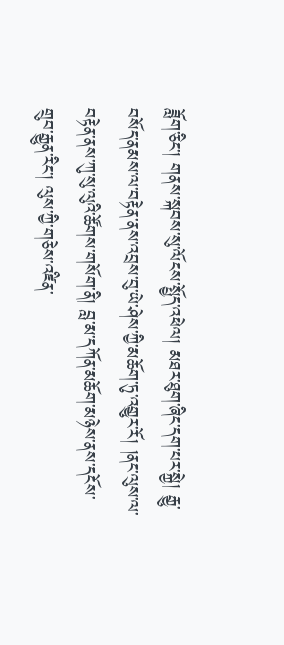ཟློག་ཅིང་། གནས་སྐབས་སུ་ལོངས་སྤྱོད་འཕེལ། མཐར་ཐུག་ཞིང་དག་པར་སྐྱེ། རྒྱུ་བསོད་ནམས་ལ་བརྟེན་ནས་འབྲས་བུ་ཡེ་ཤེས་ཀྱི་མཆོག་ཏུ་འགྱུར་རོ། །ནང་ལུས་ལ་བརྟེན་ནས་ཀུ་སུ་ལུའི་ཚོགས་གསོག་ནི། བླ་མ་དཀོན་མཆོག་མཉེས་ནས་དངོས་གྲུབ་རྒྱུན་རིང་། ལུས་ཀྱི་གཅེས་འཛིན་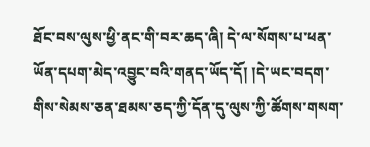ཐོང་བས་ལུས་ཕྱི་ནང་གི་བར་ཆད་ཞི། དེ་ལ་སོགས་པ་ཕན་ཡོན་དཔག་མེད་འབྱུང་བའི་གནད་ཡོད་དོ། །དེ་ཡང་བདག་གིས་སེམས་ཅན་ཐམས་ཅད་ཀྱི་དོན་དུ་ལུས་ཀྱི་ཚོགས་གསག་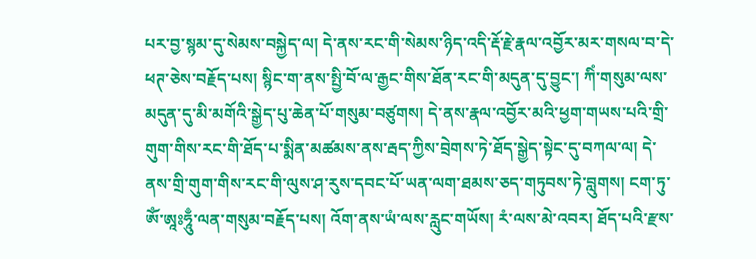པར་བྱ་སྙམ་དུ་སེམས་བསྐྱེད་ལ། དེ་ནས་རང་གི་སེམས་ཉིད་འདི་རྡོ་རྗེ་རྣལ་འབྱོར་མར་གསལ་བ་དེ་ཕཊ་ཅེས་བརྗོད་པས། སྙིང་ག་ནས་སྤྱི་བོ་ལ་རྒྱང་གིས་ཐོན་རང་གི་མདུན་དུ་བྱུང་། ཀིཾ་གསུམ་ལས་མདུན་དུ་མི་མགོའི་སྒྱེད་པུ་ཆེན་པོ་གསུམ་བཙུགས། དེ་ནས་རྣལ་འབྱོར་མའི་ཕྱག་གཡས་པའི་གྲི་གུག་གིས་རང་གི་ཐོད་པ་སྨིན་མཚམས་ནས་རྦད་ཀྱིས་བྲེགས་ཏེ་ཐོད་སྒྱེད་སྟེང་དུ་བཀལ་ལ། དེ་ནས་གྲི་གུག་གིས་རང་གི་ལུས་ཤ་རུས་དབང་པོ་ཡན་ལག་ཐམས་ཅད་གཏུབས་ཏེ་བླུགས། ངག་ཏུ་ཨོཾ་ཨཱཿཧཱུྃ་ལན་གསུམ་བརྗོད་པས། འོག་ནས་ཡཾ་ལས་རླུང་གཡོས། རཾ་ལས་མེ་འབར། ཐོད་པའི་རྫས་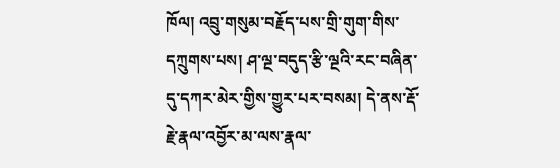ཁོལ། འབྲུ་གསུམ་བརྗོད་པས་གྲི་གུག་གིས་དཀྲུགས་པས། ཤ་ལྔ་བདུད་རྩི་ལྔའི་རང་བཞིན་དུ་དཀར་མེར་གྱིས་གྱུར་པར་བསམ། དེ་ནས་རྡོ་རྗེ་རྣལ་འབྱོར་མ་ལས་རྣལ་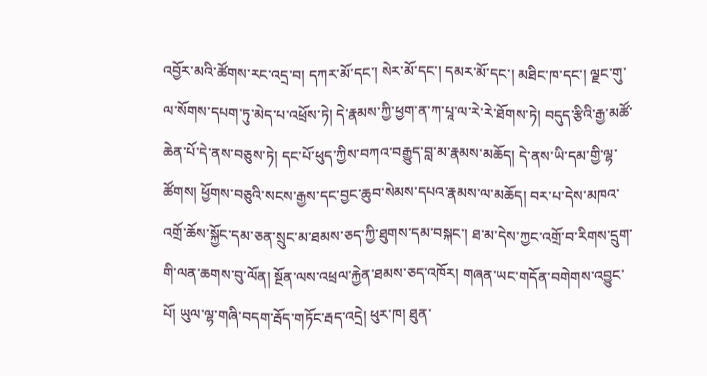འབྱོར་མའི་ཚོགས་རང་འདྲ་བ། དཀར་མོ་དང་། སེར་མོ་དང་། དམར་མོ་དང་། མཐིང་ཁ་དང་། ལྗང་གུ་ལ་སོགས་དཔག་ཏུ་མེད་པ་འཕྲོས་ཏེ། དེ་རྣམས་ཀྱི་ཕྱག་ན་ཀ་པཱ་ལ་རེ་རེ་ཐོགས་ཏེ། བདུད་རྩིའི་རྒྱ་མཚོ་ཆེན་པོ་དེ་ནས་བཅུས་ཏེ། དང་པོ་ཕུད་ཀྱིས་བཀའ་བརྒྱུད་བླ་མ་རྣམས་མཆོད། དེ་ནས་ཡི་དམ་གྱི་ལྷ་ཚོགས། ཕྱོགས་བཅུའི་སངས་རྒྱས་དང་བྱང་ཆུབ་སེམས་དཔའ་རྣམས་ལ་མཆོད། བར་པ་དེས་མཁའ་འགྲོ་ཆོས་སྐྱོང་དམ་ཅན་སྲུང་མ་ཐམས་ཅད་ཀྱི་ཐུགས་དམ་བསྐང་། ཐ་མ་དེས་ཀྱང་འགྲོ་བ་རིགས་དྲུག་གི་ལན་ཆགས་བུ་ལོན། སྔོན་ལས་འཕྲལ་རྐྱེན་ཐམས་ཅད་འཁོར། གཞན་ཡང་གདོན་བགེགས་འབྱུང་པོ། ཡུལ་ལྷ་གཞི་བདག་རྦོད་གཏོང་རྦད་འདྲེ། ཕུར་ཁ། ཐུན་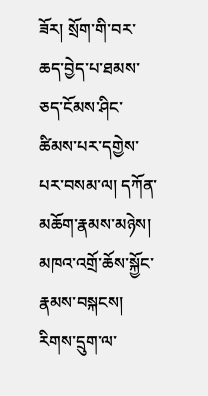ཟོར། སྲོག་གི་བར་ཆད་བྱེད་པ་ཐམས་ཅད་ངོམས་ཤིང་ཚིམས་པར་དགྱེས་པར་བསམ་ལ། དཀོན་མཆོག་རྣམས་མཉེས། མཁའ་འགྲོ་ཆོས་སྐྱོང་རྣམས་བསྐངས། རིགས་དྲུག་ལ་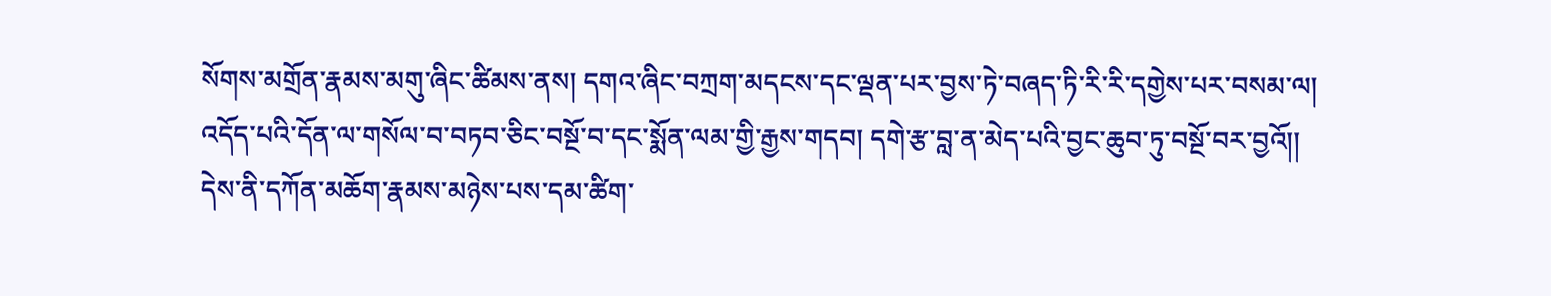སོགས་མགྲོན་རྣམས་མགུ་ཞིང་ཚིམས་ནས། དགའ་ཞིང་བཀྲག་མདངས་དང་ལྡན་པར་བྱས་ཏེ་བཞད་ཏི་རི་རི་དགྱེས་པར་བསམ་ལ། འདོད་པའི་དོན་ལ་གསོལ་བ་བཏབ་ཅིང་བསྔོ་བ་དང་སྨོན་ལམ་གྱི་རྒྱས་གདབ། དགེ་རྩ་བླ་ན་མེད་པའི་བྱང་ཆུབ་ཏུ་བསྔོ་བར་བྱའོ།། དེས་ནི་དཀོན་མཆོག་རྣམས་མཉེས་པས་དམ་ཚིག་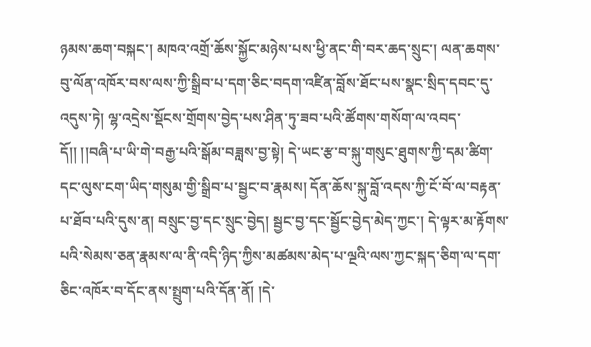ཉམས་ཆག་བསྐང་། མཁའ་འགྲོ་ཆོས་སྐྱོང་མཉེས་པས་ཕྱི་ནང་གི་བར་ཆད་སྲུང་། ལན་ཆགས་བུ་ལོན་འཁོར་བས་ལས་ཀྱི་སྒྲིབ་པ་དག་ཅིང་བདག་འཛིན་བློས་ཐོང་པས་སྣང་སྲིད་དབང་དུ་འདུས་ཏེ། ལྷ་འདྲེས་སྡོངས་གྲོགས་བྱེད་པས་ཤིན་ཏུ་ཟབ་པའི་ཚོགས་གསོག་ལ་འབད་དོ།། །།བཞི་པ་ཡི་གེ་བརྒྱ་པའི་སྒོམ་བཟླས་བྱ་སྟེ། དེ་ཡང་རྩ་བ་སྐུ་གསུང་ཐུགས་ཀྱི་དམ་ཚིག་དང་ལུས་ངག་ཡིད་གསུམ་གྱི་སྒྲིབ་པ་སྦྱང་བ་རྣམས། དོན་ཆོས་སྐུ་བློ་འདས་ཀྱི་ངོ་བོ་ལ་བརྟན་པ་ཐོབ་པའི་དུས་ན། བསྲུང་བྱ་དང་སྲུང་བྱེད། སྦྱང་བྱ་དང་སྦྱོང་བྱེད་མེད་ཀྱང་། དེ་ལྟར་མ་རྟོགས་པའི་སེམས་ཅན་རྣམས་ལ་ནི་འདི་ཉིད་ཀྱིས་མཚམས་མེད་པ་ལྔའི་ལས་ཀྱང་སྐད་ཅིག་ལ་དག་ཅིང་འཁོར་བ་དོང་ནས་སྤྲུག་པའི་དོན་ནོ། །དེ་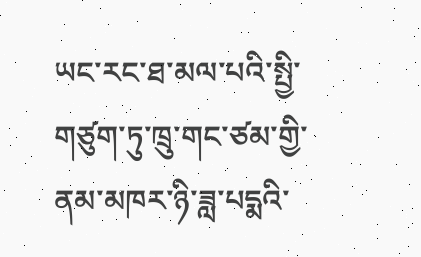ཡང་རང་ཐ་མལ་པའི་སྤྱི་གཙུག་ཏུ་ཁྲུ་གང་ཙམ་གྱི་ནམ་མཁར་ཉི་ཟླ་པདྨའི་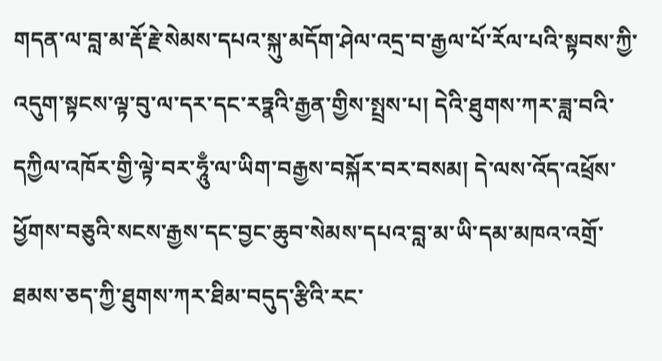གདན་ལ་བླ་མ་རྡོ་རྗེ་སེམས་དཔའ་སྐུ་མདོག་ཤེལ་འདྲ་བ་རྒྱལ་པོ་རོལ་པའི་སྟབས་ཀྱི་འདུག་སྟངས་ལྟ་བུ་ལ་དར་དང་རཏྣའི་རྒྱན་གྱིས་སྤྲས་པ། དེའི་ཐུགས་ཀར་ཟླ་བའི་དཀྱིལ་འཁོར་གྱི་ལྟེ་བར་ཧཱུྃ་ལ་ཡིག་བརྒྱས་བསྐོར་བར་བསམ། དེ་ལས་འོད་འཕྲོས་ཕྱོགས་བཅུའི་སངས་རྒྱས་དང་བྱང་ཆུབ་སེམས་དཔའ་བླ་མ་ཡི་དམ་མཁའ་འགྲོ་ཐམས་ཅད་ཀྱི་ཐུགས་ཀར་ཐིམ་བདུད་རྩིའི་རང་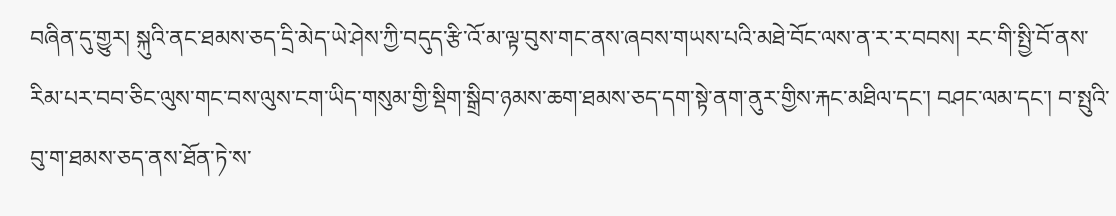བཞིན་དུ་གྱུར། སྐུའི་ནང་ཐམས་ཅད་དྲི་མེད་ཡེ་ཤེས་ཀྱི་བདུད་རྩི་འོ་མ་ལྟ་བུས་གང་ནས་ཞབས་གཡས་པའི་མཐེ་བོང་ལས་ན་ར་ར་བབས། རང་གི་སྤྱི་བོ་ནས་རིམ་པར་བབ་ཅིང་ལུས་གང་བས་ལུས་ངག་ཡིད་གསུམ་གྱི་སྡིག་སྒྲིབ་ཉམས་ཆག་ཐམས་ཅད་དག་སྟེ་ནག་ནུར་གྱིས་རྐང་མཐིལ་དང་། བཤང་ལམ་དང་། བ་སྤུའི་བུ་ག་ཐམས་ཅད་ནས་ཐོན་ཏེ་ས་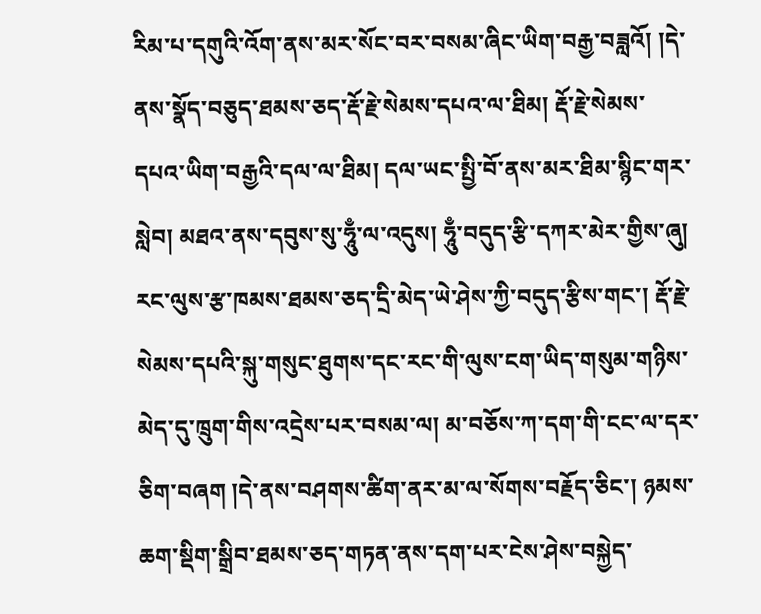རིམ་པ་དགུའི་འོག་ནས་མར་སོང་བར་བསམ་ཞིང་ཡིག་བརྒྱ་བཟླའོ། །དེ་ནས་སྣོད་བཅུད་ཐམས་ཅད་རྡོ་རྗེ་སེམས་དཔའ་ལ་ཐིམ། རྡོ་རྗེ་སེམས་དཔའ་ཡིག་བརྒྱའི་དལ་ལ་ཐིམ། དལ་ཡང་སྤྱི་བོ་ནས་མར་ཐིམ་སྙིང་གར་སླེབ། མཐའ་ནས་དབུས་སུ་ཧཱུྃ་ལ་འདུས། ཧཱུྃ་བདུད་རྩི་དཀར་མེར་གྱིས་ཞུ། རང་ལུས་རྩ་ཁམས་ཐམས་ཅད་དྲི་མེད་ཡེ་ཤེས་ཀྱི་བདུད་རྩིས་གང་། རྡོ་རྗེ་སེམས་དཔའི་སྐུ་གསུང་ཐུགས་དང་རང་གི་ལུས་ངག་ཡིད་གསུམ་གཉིས་མེད་དུ་ཁྲུག་གིས་འདྲེས་པར་བསམ་ལ། མ་བཅོས་ཀ་དག་གི་ངང་ལ་དར་ཅིག་བཞག །དེ་ནས་བཤགས་ཚིག་ནར་མ་ལ་སོགས་བརྗོད་ཅིང་། ཉམས་ཆག་སྡིག་སྒྲིབ་ཐམས་ཅད་གཏན་ནས་དག་པར་ངེས་ཤེས་བསྐྱེད་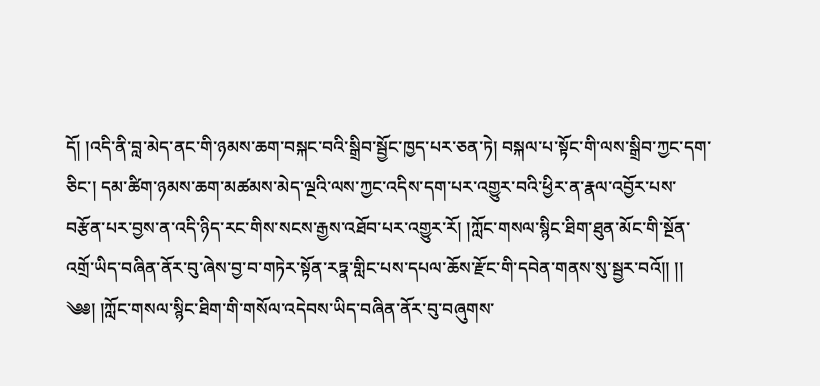དོ། །འདི་ནི་བླ་མེད་ནང་གི་ཉམས་ཆག་བསྐང་བའི་སྒྲིབ་སྦྱོང་ཁྱད་པར་ཅན་ཏེ། བསྐལ་པ་སྟོང་གི་ལས་སྒྲིབ་ཀྱང་དག་ཅིང་། དམ་ཚིག་ཉམས་ཆག་མཚམས་མེད་ལྔའི་ལས་ཀྱང་འདིས་དག་པར་འགྱུར་བའི་ཕྱིར་ན་རྣལ་འབྱོར་པས་བརྩོན་པར་བྱས་ན་འདི་ཉིད་རང་གིས་སངས་རྒྱས་འཐོབ་པར་འགྱུར་རོ། །ཀློང་གསལ་སྙིང་ཐིག་ཐུན་མོང་གི་སྔོན་འགྲོ་ཡིད་བཞིན་ནོར་བུ་ཞེས་བྱ་བ་གཏེར་སྟོན་རཏྣ་གླིང་པས་དཔལ་ཆོས་རྫོང་གི་དབེན་གནས་སུ་སྦྱར་བའོ།། །། ༄༅། །ཀློང་གསལ་སྙིང་ཐིག་གི་གསོལ་འདེབས་ཡིད་བཞིན་ནོར་བུ་བཞུགས་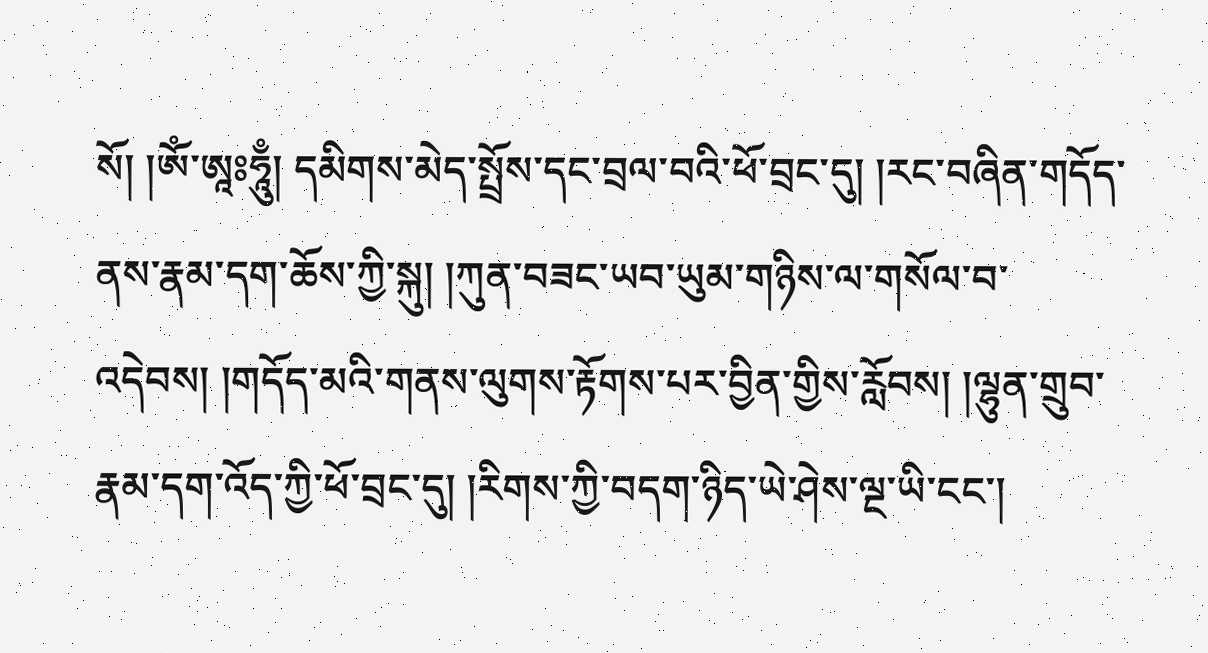སོ། །ཨོཾ་ཨཱཿཧཱུྃ། དམིགས་མེད་སྤྲོས་དང་བྲལ་བའི་ཕོ་བྲང་དུ། །རང་བཞིན་གདོད་ནས་རྣམ་དག་ཆོས་ཀྱི་སྐུ། །ཀུན་བཟང་ཡབ་ཡུམ་གཉིས་ལ་གསོལ་བ་འདེབས། །གདོད་མའི་གནས་ལུགས་རྟོགས་པར་བྱིན་གྱིས་རློབས། །ལྷུན་གྲུབ་རྣམ་དག་འོད་ཀྱི་ཕོ་བྲང་དུ། །རིགས་ཀྱི་བདག་ཉིད་ཡེ་ཤེས་ལྔ་ཡི་ངང་།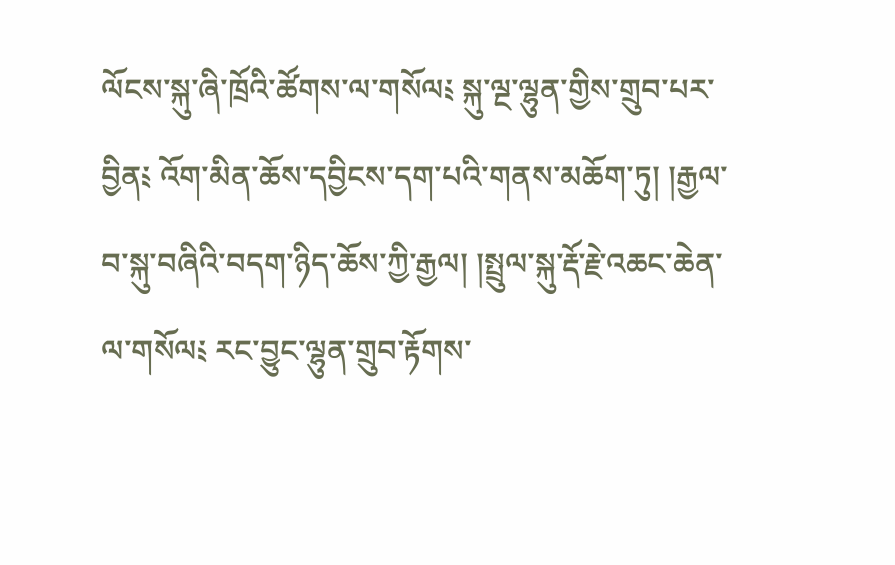ལོངས་སྐུ་ཞི་ཁྲོའི་ཚོགས་ལ་གསོལ༴ སྐུ་ལྔ་ལྷུན་གྱིས་གྲུབ་པར་བྱིན༴ འོག་མིན་ཆོས་དབྱིངས་དག་པའི་གནས་མཆོག་ཏུ། །རྒྱལ་བ་སྐུ་བཞིའི་བདག་ཉིད་ཆོས་ཀྱི་རྒྱལ། །སྤྲུལ་སྐུ་རྡོ་རྗེ་འཆང་ཆེན་ལ་གསོལ༴ རང་བྱུང་ལྷུན་གྲུབ་རྟོགས་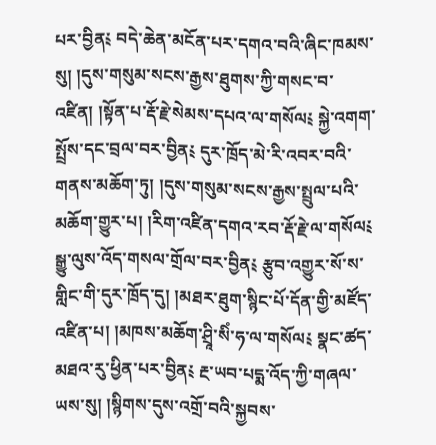པར་བྱིན༴ བདེ་ཆེན་མངོན་པར་དགའ་བའི་ཞིང་ཁམས་སུ། །དུས་གསུམ་སངས་རྒྱས་ཐུགས་ཀྱི་གསང་བ་འཛིན། །སྟོན་པ་རྡོ་རྗེ་སེམས་དཔའ་ལ་གསོལ༴ སྐྱེ་འགག་སྤྲོས་དང་བྲལ་བར་བྱིན༴ དུར་ཁྲོད་མེ་རི་འབར་བའི་གནས་མཆོག་ཏུ། །དུས་གསུམ་སངས་རྒྱས་སྤྲུལ་པའི་མཆོག་གྱུར་པ། །རིག་འཛིན་དགའ་རབ་རྡོ་རྗེ་ལ་གསོལ༴ སྒྱུ་ལུས་འོད་གསལ་གྲོལ་བར་བྱིན༴ རྩུབ་འགྱུར་སོ་ས་གླིང་གི་དུར་ཁྲོད་དུ། །མཐར་ཐུག་སྙིང་པོ་དོན་གྱི་མཛོད་འཛིན་པ། །མཁས་མཆོག་ཤྲཱི་སིཾ་ཧ་ལ་གསོལ༴ སྣང་ཚད་མཐའ་རུ་ཕྱིན་པར་བྱིན༴ རྔ་ཡབ་པདྨ་འོད་ཀྱི་གཞལ་ཡས་སུ། །སྙིགས་དུས་འགྲོ་བའི་སྐྱབས་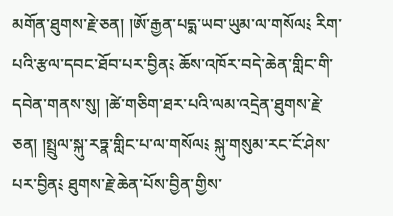མགོན་ཐུགས་རྗེ་ཅན། །ཨོ་རྒྱན་པདྨ་ཡབ་ཡུམ་ལ་གསོལ༴ རིག་པའི་རྩལ་དབང་ཐོབ་པར་བྱིན༴ ཆོས་འཁོར་བདེ་ཆེན་གླིང་གི་དབེན་གནས་སུ། །ཚེ་གཅིག་ཐར་པའི་ལམ་འདྲེན་ཐུགས་རྗེ་ཅན། །སྤྲུལ་སྐུ་རཏྣ་གླིང་པ་ལ་གསོལ༴ སྐུ་གསུམ་རང་ངོ་ཤེས་པར་བྱིན༴ ཐུགས་རྗེ་ཆེན་པོས་བྱིན་གྱིས་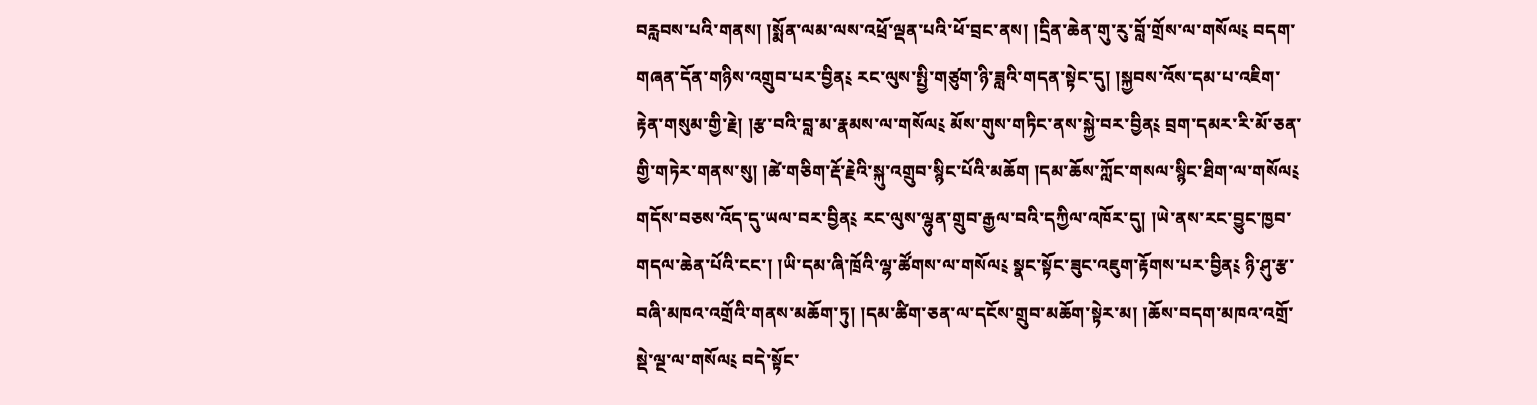བརླབས་པའི་གནས། །སྨོན་ལམ་ལས་འཕྲོ་ལྡན་པའི་ཕོ་བྲང་ནས། །དྲིན་ཆེན་གུ་རུ་བློ་གྲོས་ལ་གསོལ༴ བདག་གཞན་དོན་གཉིས་འགྲུབ་པར་བྱིན༴ རང་ལུས་སྤྱི་གཙུག་ཉི་ཟླའི་གདན་སྟེང་དུ། །སྐྱབས་འོས་དམ་པ་འཇིག་རྟེན་གསུམ་གྱི་རྗེ། །རྩ་བའི་བླ་མ་རྣམས་ལ་གསོལ༴ མོས་གུས་གཏིང་ནས་སྐྱེ་བར་བྱིན༴ བྲག་དམར་རི་མོ་ཅན་གྱི་གཏེར་གནས་སུ། །ཚེ་གཅིག་རྡོ་རྗེའི་སྐུ་འགྲུབ་སྙིང་པོའི་མཆོག །དམ་ཆོས་ཀློང་གསལ་སྙིང་ཐིག་ལ་གསོལ༴ གདོས་བཅས་འོད་དུ་ཡལ་བར་བྱིན༴ རང་ལུས་ལྷུན་གྲུབ་རྒྱལ་བའི་དཀྱིལ་འཁོར་དུ། །ཡེ་ནས་རང་བྱུང་ཁྱབ་གདལ་ཆེན་པོའི་ངང་། །ཡི་དམ་ཞི་ཁྲོའི་ལྷ་ཚོགས་ལ་གསོལ༴ སྣང་སྟོང་ཟུང་འཇུག་རྟོགས་པར་བྱིན༴ ཉི་ཤུ་རྩ་བཞི་མཁའ་འགྲོའི་གནས་མཆོག་ཏུ། །དམ་ཚིག་ཅན་ལ་དངོས་གྲུབ་མཆོག་སྟེར་མ། །ཆོས་བདག་མཁའ་འགྲོ་སྡེ་ལྔ་ལ་གསོལ༴ བདེ་སྟོང་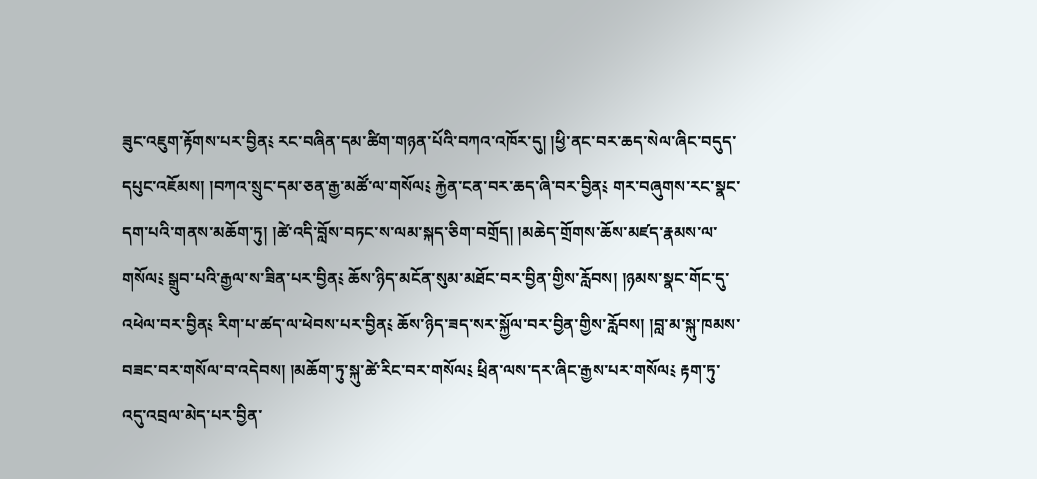ཟུང་འཇུག་རྟོགས་པར་བྱིན༴ རང་བཞིན་དམ་ཚིག་གཉན་པོའི་བཀའ་འཁོར་དུ། །ཕྱི་ནང་བར་ཆད་སེལ་ཞིང་བདུད་དཔུང་འཇོམས། །བཀའ་སྲུང་དམ་ཅན་རྒྱ་མཚོ་ལ་གསོལ༴ རྐྱེན་ངན་བར་ཆད་ཞི་བར་བྱིན༴ གར་བཞུགས་རང་སྣང་དག་པའི་གནས་མཆོག་ཏུ། །ཚེ་འདི་བློས་བཏང་ས་ལམ་སྐད་ཅིག་བགྲོད། །མཆེད་གྲོགས་ཆོས་མཛད་རྣམས་ལ་གསོལ༴ སྒྲུབ་པའི་རྒྱལ་ས་ཟིན་པར་བྱིན༴ ཆོས་ཉིད་མངོན་སུམ་མཐོང་བར་བྱིན་གྱིས་རློབས། །ཉམས་སྣང་གོང་དུ་འཕེལ་བར་བྱིན༴ རིག་པ་ཚད་ལ་ཕེབས་པར་བྱིན༴ ཆོས་ཉིད་ཟད་སར་སྐྱོལ་བར་བྱིན་གྱིས་རློབས། །བླ་མ་སྐུ་ཁམས་བཟང་བར་གསོལ་བ་འདེབས། །མཆོག་ཏུ་སྐུ་ཚེ་རིང་བར་གསོལ༴ ཕྲིན་ལས་དར་ཞིང་རྒྱས་པར་གསོལ༴ རྟག་ཏུ་འདུ་འབྲལ་མེད་པར་བྱིན་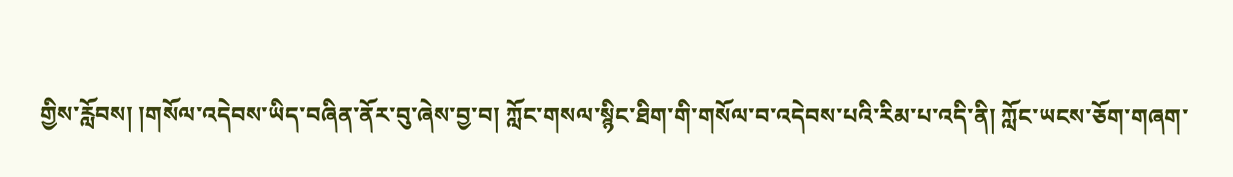གྱིས་རློབས། །གསོལ་འདེབས་ཡིད་བཞིན་ནོར་བུ་ཞེས་བྱ་བ། ཀློང་གསལ་སྙིང་ཐིག་གི་གསོལ་བ་འདེབས་པའི་རིམ་པ་འདི་ནི། ཀློང་ཡངས་ཅོག་གཞག་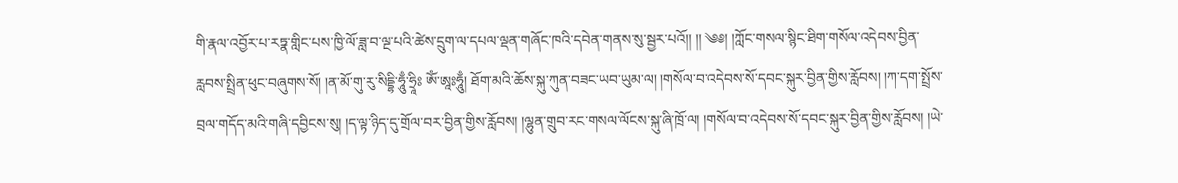གི་རྣལ་འབྱོར་པ་རཏྣ་གླིང་པས་ཁྱི་ལོ་ཟླ་བ་ལྔ་པའི་ཚེས་དྲུག་ལ་དཔལ་ལྡན་གཞོང་ཁའི་དབེན་གནས་སུ་སྦྱར་པའོ།། །། ༄༅། །ཀློང་གསལ་སྙིང་ཐིག་གསོལ་འདེབས་བྱིན་རླབས་སྤྲིན་ཕུང་བཞུགས་སོ། །ན་མོ་གུ་རུ་སིདྡྷི་ཧཱུྃ་ཧྲཱིཿ ཨོཾ་ཨཱཿཧཱུྃ། ཐོག་མའི་ཆོས་སྐུ་ཀུན་བཟང་ཡབ་ཡུམ་ལ། །གསོལ་བ་འདེབས་སོ་དབང་སྐུར་བྱིན་གྱིས་རློབས། །ཀ་དག་སྤྲོས་བྲལ་གདོད་མའི་གཞི་དབྱིངས་སུ། །ད་ལྟ་ཉིད་དུ་གྲོལ་བར་བྱིན་གྱིས་རློབས། །ལྷུན་གྲུབ་རང་གསལ་ལོངས་སྐུ་ཞི་ཁྲོ་ལ། །གསོལ་བ་འདེབས་སོ་དབང་སྐུར་བྱིན་གྱིས་རློབས། །ཡེ་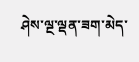ཤེས་ལྔ་ལྡན་ཟག་མེད་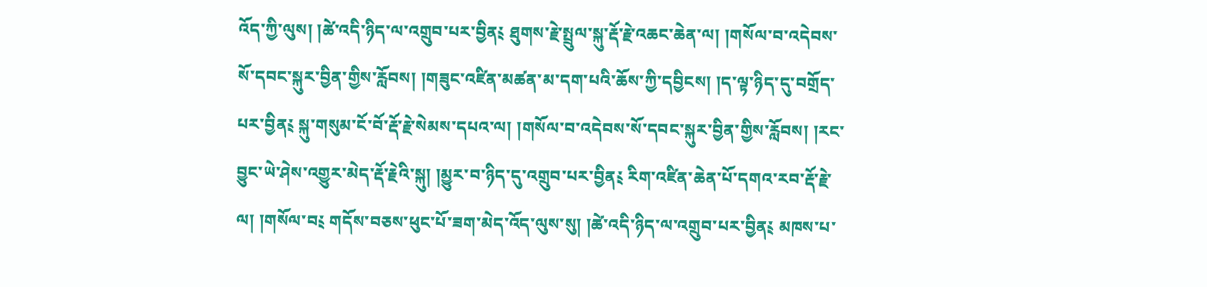འོད་ཀྱི་ལུས། །ཚེ་འདི་ཉིད་ལ་འགྲུབ་པར་བྱིན༴ ཐུགས་རྗེ་སྤྲུལ་སྐུ་རྡོ་རྗེ་འཆང་ཆེན་ལ། །གསོལ་བ་འདེབས་སོ་དབང་སྐུར་བྱིན་གྱིས་རློབས། །གཟུང་འཛིན་མཚན་མ་དག་པའི་ཆོས་ཀྱི་དབྱིངས། །ད་ལྟ་ཉིད་དུ་བགྲོད་པར་བྱིན༴ སྐུ་གསུམ་ངོ་བོ་རྡོ་རྗེ་སེམས་དཔའ་ལ། །གསོལ་བ་འདེབས་སོ་དབང་སྐུར་བྱིན་གྱིས་རློབས། །རང་བྱུང་ཡེ་ཤེས་འགྱུར་མེད་རྡོ་རྗེའི་སྐུ། །མྱུར་བ་ཉིད་དུ་འགྲུབ་པར་བྱིན༴ རིག་འཛིན་ཆེན་པོ་དགའ་རབ་རྡོ་རྗེ་ལ། །གསོལ་བ༴ གདོས་བཅས་ཕུང་པོ་ཟག་མེད་འོད་ལུས་སུ། །ཚེ་འདི་ཉིད་ལ་འགྲུབ་པར་བྱིན༴ མཁས་པ་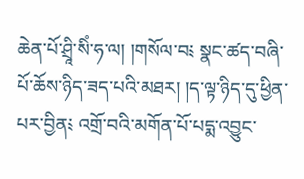ཆེན་པོ་ཤྲཱི་སིཾ་ཧ་ལ། །གསོལ་བ༴ སྣང་ཚད་བཞི་པོ་ཆོས་ཉིད་ཟད་པའི་མཐར། །ད་ལྟ་ཉིད་དུ་ཕྱིན་པར་བྱིན༴ འགྲོ་བའི་མགོན་པོ་པདྨ་འབྱུང་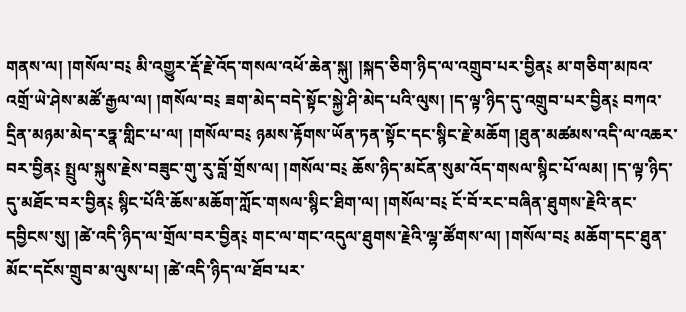གནས་ལ། །གསོལ་བ༴ མི་འགྱུར་རྡོ་རྗེ་འོད་གསལ་འཕོ་ཆེན་སྐུ། །སྐད་ཅིག་ཉིད་ལ་འགྲུབ་པར་བྱིན༴ མ་གཅིག་མཁའ་འགྲོ་ཡེ་ཤེས་མཚོ་རྒྱལ་ལ། །གསོལ་བ༴ ཟག་མེད་བདེ་སྟོང་སྐྱེ་ཤི་མེད་པའི་ལུས། །ད་ལྟ་ཉིད་དུ་འགྲུབ་པར་བྱིན༴ བཀའ་དྲིན་མཉམ་མེད་རཏྣ་གླིང་པ་ལ། །གསོལ་བ༴ ཉམས་རྟོགས་ཡོན་ཏན་སྟོང་དང་སྙིང་རྗེ་མཆོག །ཐུན་མཚམས་འདི་ལ་འཆར་བར་བྱིན༴ སྤྲུལ་སྐུས་རྗེས་བཟུང་གུ་རུ་བློ་གྲོས་ལ། །གསོལ་བ༴ ཆོས་ཉིད་མངོན་སུམ་འོད་གསལ་སྙིང་པོ་ལམ། །ད་ལྟ་ཉིད་དུ་མཐོང་བར་བྱིན༴ སྙིང་པོའི་ཆོས་མཆོག་ཀློང་གསལ་སྙིང་ཐིག་ལ། །གསོལ་བ༴ ངོ་བོ་རང་བཞིན་ཐུགས་རྗེའི་ནང་དབྱིངས་སུ། །ཚེ་འདི་ཉིད་ལ་གྲོལ་བར་བྱིན༴ གང་ལ་གང་འདུལ་ཐུགས་རྗེའི་ལྷ་ཚོགས་ལ། །གསོལ་བ༴ མཆོག་དང་ཐུན་མོང་དངོས་གྲུབ་མ་ལུས་པ། །ཚེ་འདི་ཉིད་ལ་ཐོབ་པར་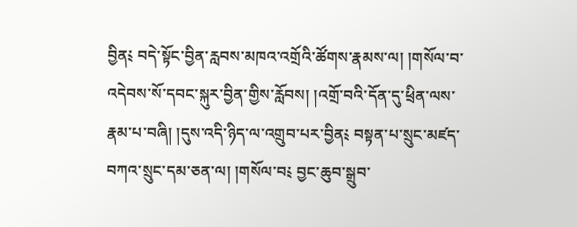བྱིན༴ བདེ་སྟོང་བྱིན་རླབས་མཁའ་འགྲོའི་ཚོགས་རྣམས་ལ། །གསོལ་བ་འདེབས་སོ་དབང་སྐུར་བྱིན་གྱིས་རློབས། །འགྲོ་བའི་དོན་དུ་ཕྲིན་ལས་རྣམ་པ་བཞི། །དུས་འདི་ཉིད་ལ་འགྲུབ་པར་བྱིན༴ བསྟན་པ་སྲུང་མཛད་བཀའ་སྲུང་དམ་ཅན་ལ། །གསོལ་བ༴ བྱང་ཆུབ་སྒྲུབ་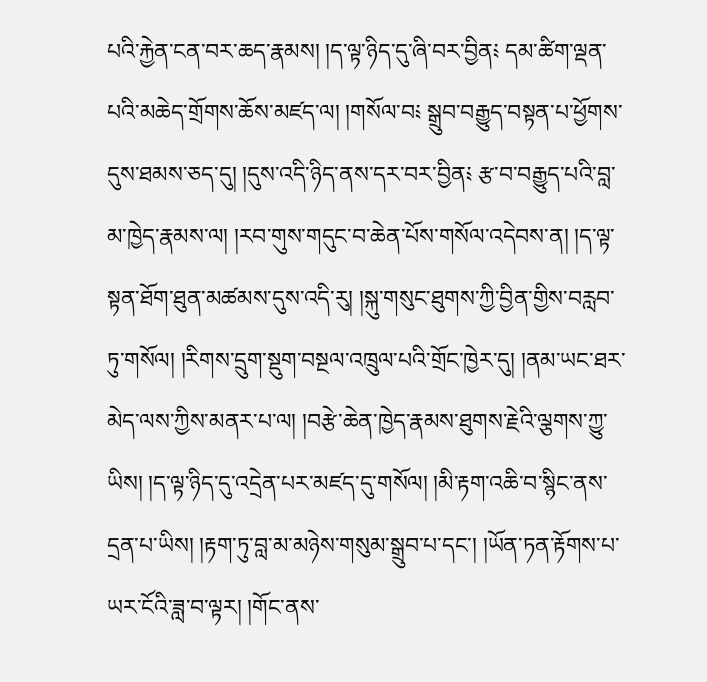པའི་རྐྱེན་ངན་བར་ཆད་རྣམས། །ད་ལྟ་ཉིད་དུ་ཞི་བར་བྱིན༴ དམ་ཚིག་ལྡན་པའི་མཆེད་གྲོགས་ཆོས་མཛད་ལ། །གསོལ་བ༴ སྒྲུབ་བརྒྱུད་བསྟན་པ་ཕྱོགས་དུས་ཐམས་ཅད་དུ། །དུས་འདི་ཉིད་ནས་དར་བར་བྱིན༴ རྩ་བ་བརྒྱུད་པའི་བླ་མ་ཁྱེད་རྣམས་ལ། །རབ་གུས་གདུང་བ་ཆེན་པོས་གསོལ་འདེབས་ན། །ད་ལྟ་སྟན་ཐོག་ཐུན་མཚམས་དུས་འདི་རུ། །སྐུ་གསུང་ཐུགས་ཀྱི་བྱིན་གྱིས་བརླབ་ཏུ་གསོལ། །རིགས་དྲུག་སྡུག་བསྔལ་འཁྲུལ་པའི་གྲོང་ཁྱེར་དུ། །ནམ་ཡང་ཐར་མེད་ལས་ཀྱིས་མནར་པ་ལ། །བརྩེ་ཆེན་ཁྱེད་རྣམས་ཐུགས་རྗེའི་ལྕགས་ཀྱུ་ཡིས། །ད་ལྟ་ཉིད་དུ་འདྲེན་པར་མཛད་དུ་གསོལ། །མི་རྟག་འཆི་བ་སྙིང་ནས་དྲན་པ་ཡིས། །རྟག་ཏུ་བླ་མ་མཉེས་གསུམ་སྒྲུབ་པ་དང་། །ཡོན་ཏན་རྟོགས་པ་ཡར་ངོའི་ཟླ་བ་ལྟར། །གོང་ནས་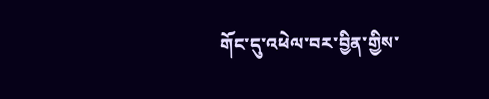གོང་དུ་འཕེལ་བར་བྱིན་གྱིས་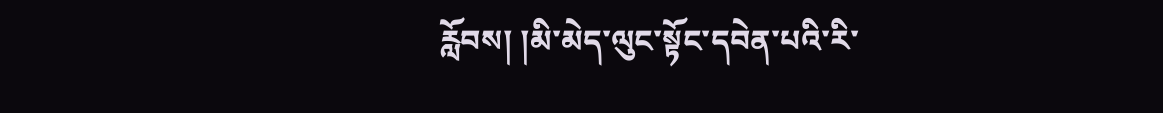རློབས། །མི་མེད་ལུང་སྟོང་དབེན་པའི་རི་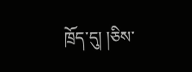ཁྲོད་དུ། །ཅིས་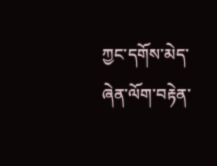ཀྱང་དགོས་མེད་ཞེན་ལོག་བརྟེན་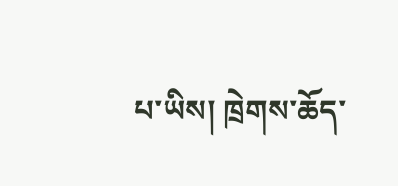པ་ཡིས། ཁྲེགས་ཆོད་